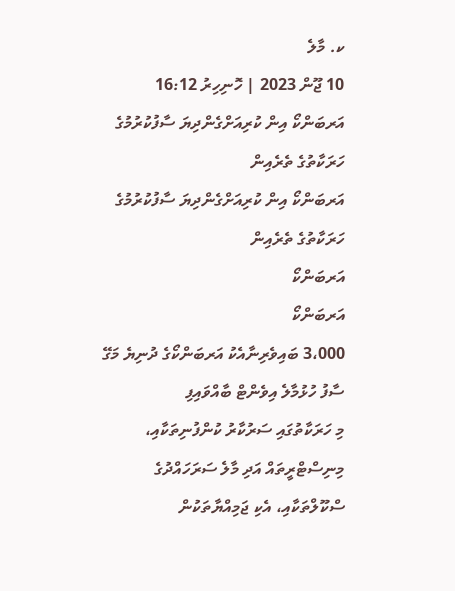ކ. މާލެ
10 ޖޫން 2023 | ހޮނިހިރު 16:12
އަރބަންކޯ އިން ކުރިއަށްގެންދިޔަ ސާފުކުރުމުގެ ހަރަކާތުގެ ތެރެއިން
އަރބަންކޯ އިން ކުރިއަށްގެންދިޔަ ސާފުކުރުމުގެ ހަރަކާތުގެ ތެރެއިން
އަރބަންކޯ
އަރބަންކޯ
3،000 ބައިވެރިނާއެކު އަރބަންކޯގެ ދުނިޔެ މަގޭ ސާފު ހުޅުމާލެ އިވެންޓް ބާއްވައިފި
މި ހަރަކާތުގައި ސަރުކާރު ކުންފުނިތަކާއި، މިނިސްޓްރީތައް އަދި މާލެ ސަރަހައްދުގެ ސްކޫލްތަކާއި، އެކި ޖަމިއްޔާތަކުން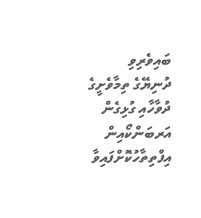ބައިވެރިވި
ދުނިޔޭގެ ތިމާވެށީގެ ދުވާހާއި ގުޅިގެން އަރބަންކޯއިން އިފްތިތާހުކޮށްފައިވާ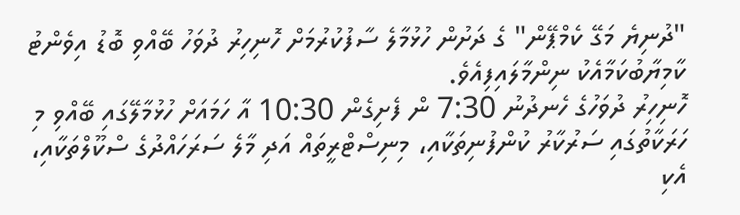"ދުނިޔެ މަގޭ ކެމްޕޭން" ގެ ދަށުން ހުޅުމާލެ ސާފުކުރުމަށް ހޮނިހިރު ދުވަހު ބޭއްވި ބޮޑު އިވެންޓު ކާމިޔާބުކަމާއެކު ނިންމާލައިފިއެވެ.
ހޮނިހިރު ދުވަހުގެ ހެނދުނު 7:30 ން ފެށިގެން 10:30 އާ ހަމައަށް ހުޅުމާލޭގައި ބޭއްވި މި ހަރަކާތުގައި ސަރުކާރު ކުންފުނިތަކާއި، މިނިސްޓްރީތައް އަދި މާލެ ސަރަހައްދުގެ ސްކޫލްތަކާއި، އެކި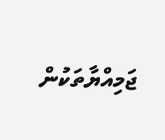ޖަމިއްޔާތަކުން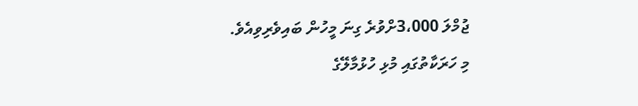ޖުމްލަ 3،000ށްވުރެ ގިނަ މީހުން ބައިވެރިވިއެވެ.
މި ހަރަކާތުގައި މުޅި ހުޅުމާލޭގެ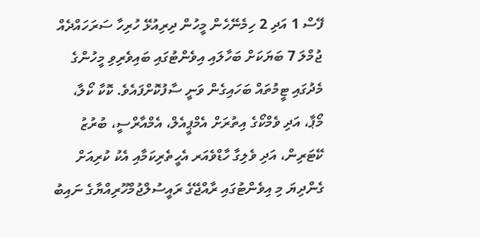ފޭސް 1 އަދި 2 ހިމެނޭހެން މީހުން ދިރިއުޅޭ ހުރިހާ ސަރަހައްދެއް ޖުމްލަ 7 ބަޔަކަށް ބަހާލައި އިވެންޓުގައި ބައިވެރިވި މީހުންގެ މެދުގައި ޓީމުތައް ބަހައިގެން ވަނީ ސާފުކޮށްފައެވެ. ކޮކާ ކޯލާ، މޯޕާ، އަދި ވެމްކޯގެ އިތުރަށް އެމްޕީއެލް، އެމްއާރްސީ، ބުރުޒު ކޭޓަރިން، އަދި ވެލިގާ ހާޑްވެއަރ އެހީތެރިކަމާއި އެކު ކުރިއަށް ގެންދިޔަ މި އިވެންޓުގައި ރާއްޖޭގެ ރައީސުލްޖުމްހޫރިއްޔާގެ ނައިބު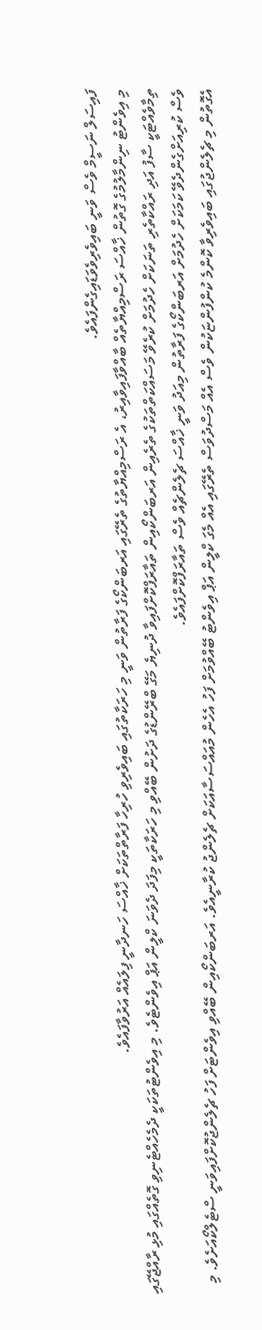ފައިސަލް ނަސީމް ވެސް ވަނީ ބައިވެރިވެވަޑައިގެންފައެވެ.
މި އިވެންޓު ނިންމާލުމުގެ ގޮތުން ޚާއްސަ ރަސްމިއްޔާތެއް ބާއްވާފައިވާއިރު، އެ ރަސްމިއްޔާތުގެ ތެރޭގައި އަރބަންކޯގެ ފަރާތުން ވަނީ މި ހަރަކާތުގައި ބައިވެރިވި ހުރިހާ ފަރާތްތަކަށް ޚާއްސަ ހަނދާނީ ފިލައެއް އަރުވާފައެވެ.
ތިމާވެއްޓަކީ ސާފު އަދި ރައްކާތެރި ތަނަކަށް ހެދުމަށް ކުރެވޭ މަސައްކަތްތަކުގެ ތެރެއިން އަރބަންކޯއިން ތައާރަފްކޮށްފައިވާ ދުނިޔެ މަގޭ ބްރޭންޑުގެ ދަށުން ބޭއްވި މި ހަރަކާތަކީ މިފަދަ ދެވަނަ ކްލީން އަޕް އިވެންޓެވެ. މި އިވެންޓުތަކަކީ ދެމެހެއްޓެނިވި ގޮތެއްގައި މުޅި ރާއްޖޭގައި ވެސް ކުރިއަށްގެންދެވޭ ކަމަކަށް ހެދުމަށް އަރބަންކޯގެ ފަރާތުން މިއަދު ވަނީ ޚާއްސަ ޗެލެންޗެއް ވެސް ތައާރަފްކޮށްފައެވެ.
އެގޮތުން މި ޗެލެންޖުގައި ބައިވެރިވާ ކޮންމެ ކުންފުންޏަކުން ވެސް އެއް މަސްދުވަސް ތެރޭގައި އެއް މެގަ ކްލީން އަޕް އިވެންޓު ބޭއްވުމަށް ފަހު އެހެން މުއައްސަސާއަކަށް ޗެލެންޖު ކުރާނީއެވެ. އަރބަންކޯއިން ބޭއްވި އިވެންޓަށް ފަހު ޗެލެންޖުކޮށްފައިވަނީ ސްޓެލްކޯއަށެވެ. މި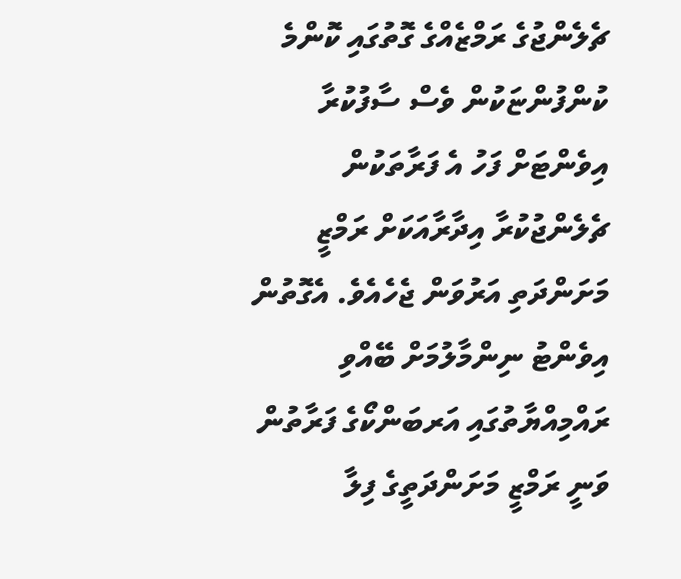ޗެލެންޖުގެ ރަމްޒެއްގެ ގޮތުގައި ކޮންމެ ކުންފުންޏަކުން ވެސް ސާފުކުރާ އިވެންޓަށް ފަހު އެ ފަރާތަކުން ޗެލެންޖުކުރާ އިދާރާއަކަށް ރަމްޒީ މަށަންދަތި އަރުވަން ޖެހެއެވެ. އެގޮތުން އިވެންޓު ނިންމާލުމަށް ބޭއްވި ރައްމިއްޔާތުގައި އަރބަންކޯގެ ފަރާތުން ވަނީ ރަމްޒީ މަށަންދަތީގެ ފިލާ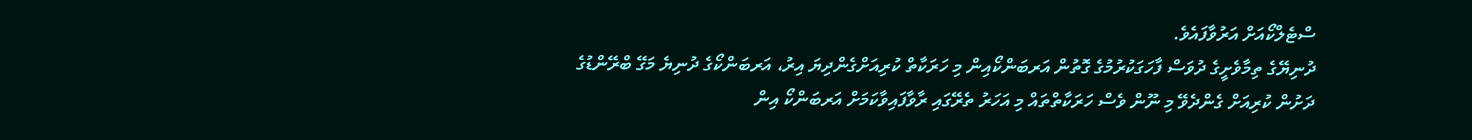ސްޓެލްކޯއަށް އަރުވާފައެވެ.
ދުނިޔޭގެ ތިމާވެށީގެ ދުވަސް ފާހަގަކުރުމުގެ ގޮތުން އަރބަންކޯއިން މި ހަރަކާތް ކުރިއަށްގެންދިޔަ އިރު، އަރބަންކޯގެ ދުނިޔެ މަގޭ ބްރޭންޑުގެ ދަށުން ކުރިއަށް ގެންދެވޭ މި ނޫން ވެސް ހަރަކާތްތައް މި އަހަރު ތެރޭގައި ރާވާފައިވާކަމަށް އަރބަންކޯ އިން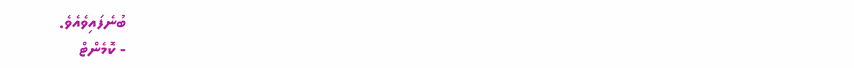ބުނެފައިވެއެވެ.
- ކޮމެންޓް